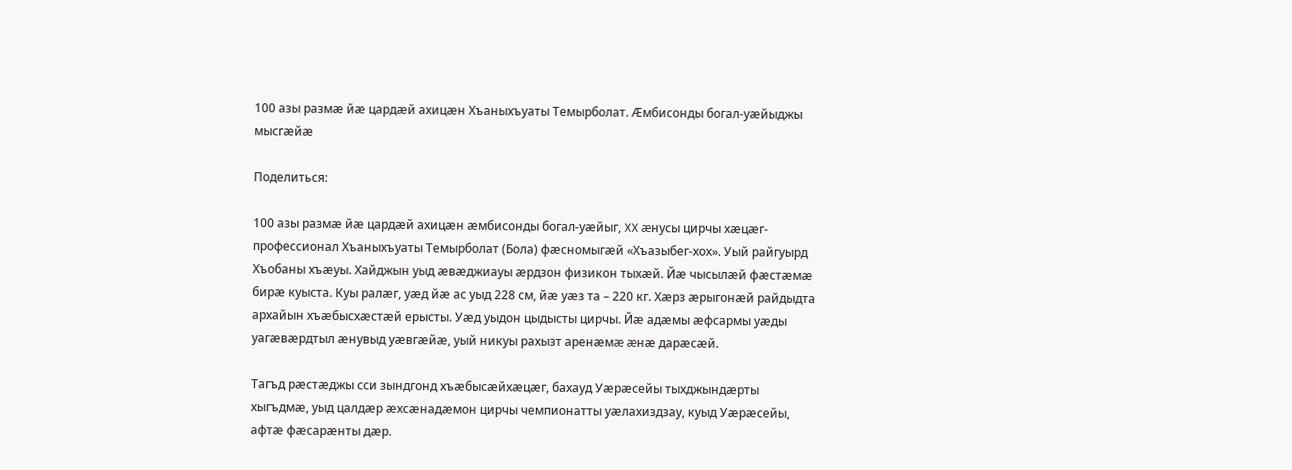100 азы размæ йæ цардæй ахицæн Хъаныхъуаты Темырболат. Æмбисонды богал-уæйыджы мысгæйæ

Поделиться:

100 азы размæ йæ цардæй ахицæн æмбисонды богал-уæйыг, XX æнусы цирчы хæцæг-профессионал Хъаныхъуаты Темырболат (Бола) фæсномыгæй «Хъазыбег-хох». Уый райгуырд Хъобаны хъæуы. Хайджын уыд æвæджиауы æрдзон физикон тыхæй. Йæ чысылæй фæстæмæ бирæ куыста. Куы ралæг, уæд йæ ас уыд 228 см, йæ уæз та – 220 кг. Хæрз æрыгонæй райдыдта архайын хъæбысхæстæй ерысты. Уæд уыдон цыдысты цирчы. Йæ адæмы æфсармы уæды уагæвæрдтыл æнувыд уæвгæйæ, уый никуы рахызт аренæмæ æнæ дарæсæй.

Тагъд рæстæджы сси зындгонд хъæбысæйхæцæг, бахауд Уæрæсейы тыхджындæрты хыгъдмæ, уыд цалдæр æхсæнадæмон цирчы чемпионатты уæлахиздзау, куыд Уæрæсейы, афтæ фæсарæнты дæр.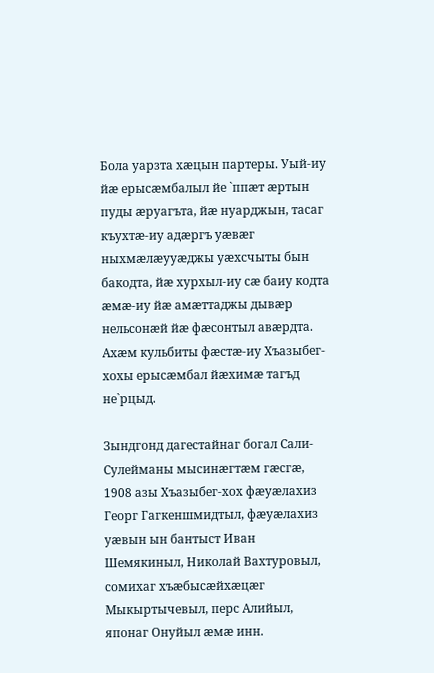Бола уарзта хæцын партеры. Уый-иу йæ ерысæмбалыл йе `ппæт æртын пуды æруагъта, йæ нуарджын, тасаг къухтæ-иу адæргъ уæвæг ныхмæлæууæджы уæхсчыты бын бакодта, йæ хурхыл-иу сæ баиу кодта æмæ-иу йæ амæттаджы дывæр нельсонæй йæ фæсонтыл авæрдта. Ахæм кульбиты фæстæ-иу Хъазыбег-хохы ерысæмбал йæхимæ тагъд не`рцыд.

Зындгонд дагестайнаг богал Сали-Сулейманы мысинæгтæм гæсгæ, 1908 азы Хъазыбег-хох фæуæлахиз Георг Гагкеншмидтыл, фæуæлахиз уæвын ын бантыст Иван Шемякиныл, Николай Вахтуровыл, сомихаг хъæбысæйхæцæг Мыкыртычевыл, перс Алийыл, японаг Онуйыл æмæ инн.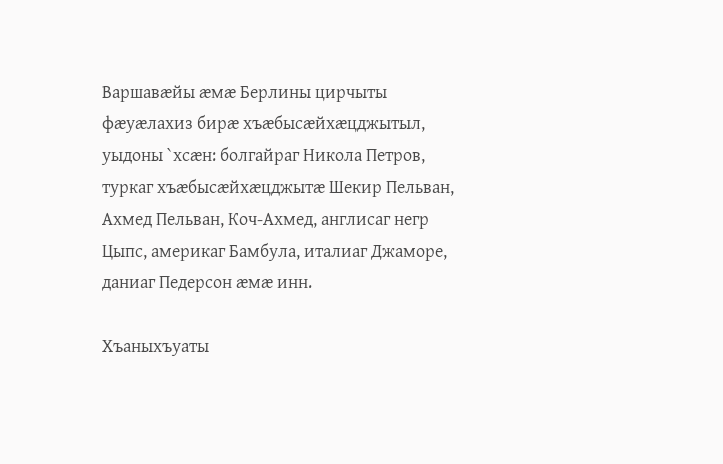Варшавæйы æмæ Берлины цирчыты фæуæлахиз бирæ хъæбысæйхæцджытыл, уыдоны `хсæн: болгайраг Никола Петров, туркаг хъæбысæйхæцджытæ Шекир Пельван, Ахмед Пельван, Коч-Ахмед, англисаг негр Цыпс, америкаг Бамбула, италиаг Джаморе, даниаг Педерсон æмæ инн.

Хъаныхъуаты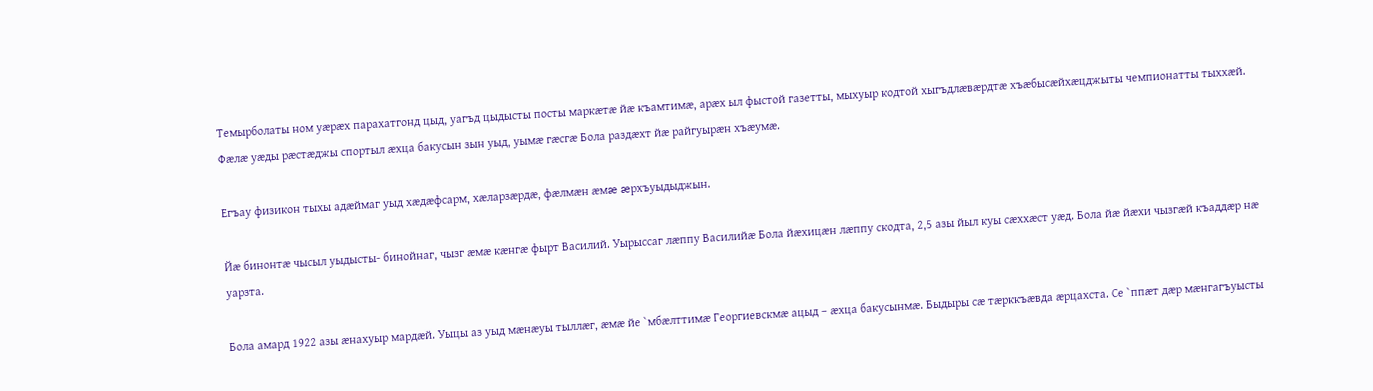Темырболаты ном уæрæх парахатгонд цыд, уагъд цыдысты посты маркæтæ йæ къамтимæ, арæх ыл фыстой газетты, мыхуыр кодтой хыгъдлæвæрдтæ хъæбысæйхæцджыты чемпионатты тыххæй. Фæлæ уæды рæстæджы спортыл æхца бакусын зын уыд, уымæ гæсгæ Бола раздæхт йæ райгуырæн хъæумæ.

Егъау физикон тыхы адæймаг уыд хæдæфсарм, хæларзæрдæ, фæлмæн æмæ æрхъуыдыджын.

Йæ бинонтæ чысыл уыдысты- бинойнаг, чызг æмæ кæнгæ фырт Василий. Уырыссаг лæппу Василийæ Бола йæхицæн лæппу скодта, 2,5 азы йыл куы сæххæст уæд. Бола йæ йæхи чызгæй къаддæр нæ уарзта.

Бола амард 1922 азы æнахуыр мардæй. Уыцы аз уыд мæнæуы тыллæг, æмæ йе `мбæлттимæ Георгиевскмæ ацыд – æхца бакусынмæ. Быдыры сæ тæрккъæвда æрцахста. Се `ппæт дæр мæнгагъуысты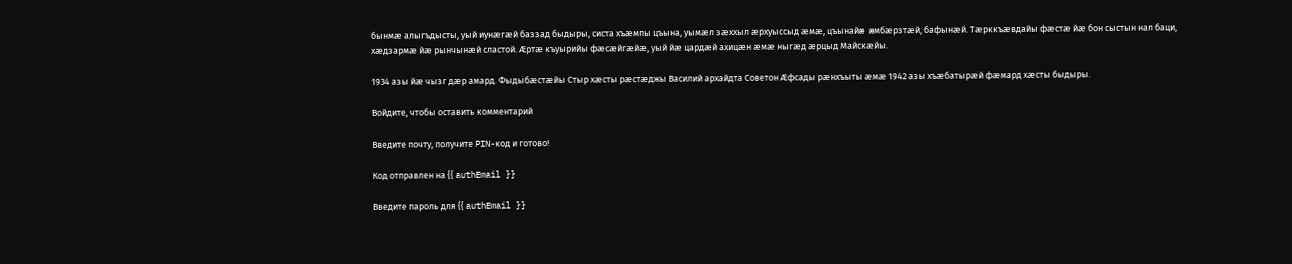бынмæ алыгъдысты, уый иунæгæй баззад быдыры, систа хъæмпы цъына, уымæл зæххыл æрхуыссыд æмæ, цъынайæ æмбæрзтæй, бафынæй. Тæрккъæвдайы фæстæ йæ бон сыстын нал баци, хæдзармæ йæ рынчынæй сластой. Æртæ къуырийы фæсæйгæйæ, уый йæ цардæй ахицæн æмæ ныгæд æрцыд Майскæйы.

1934 азы йæ чызг дæр амард. Фыдыбæстæйы Стыр хæсты рæстæджы Василий архайдта Советон Æфсады рæнхъыты æмæ 1942 азы хъæбатырæй фæмард хæсты быдыры.

Войдите, чтобы оставить комментарий

Введите почту, получите PIN-код и готово!

Код отправлен на {{ authEmail }}

Введите пароль для {{ authEmail }}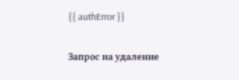{{ authError }}

Запрос на удаление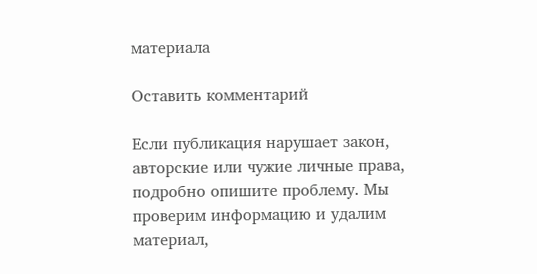материала

Оставить комментарий

Если публикация нарушает закон, авторские или чужие личные права, подробно опишите проблему. Мы проверим информацию и удалим материал,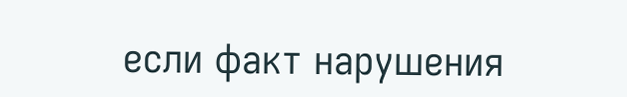если факт нарушения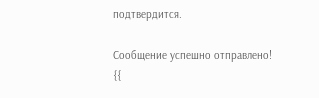подтвердится.

Сообщение успешно отправлено!
{{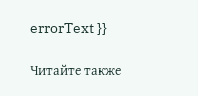errorText }}

Читайте также